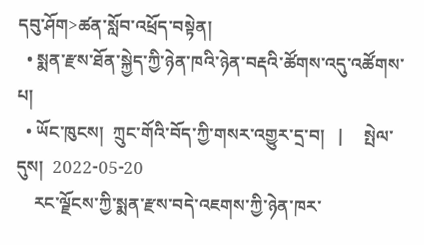དབུ་ཤོག>ཚན་སློབ་འཕྲོད་བསྟེན།
  • སྨན་རྫས་ཐོན་སྐྱེད་ཀྱི་ཉེན་ཁའི་ཉེན་བརྡའི་ཚོགས་འདུ་འཚོགས་པ།
  • ཡོང་ཁུངས།  ཀྲུང་གོའི་བོད་ཀྱི་གསར་འགྱུར་དྲ་བ།   |     སྤེལ་དུས།  2022-05-20
    རང་ལྗོངས་ཀྱི་སྨན་རྫས་བདེ་འཇགས་ཀྱི་ཉེན་ཁར་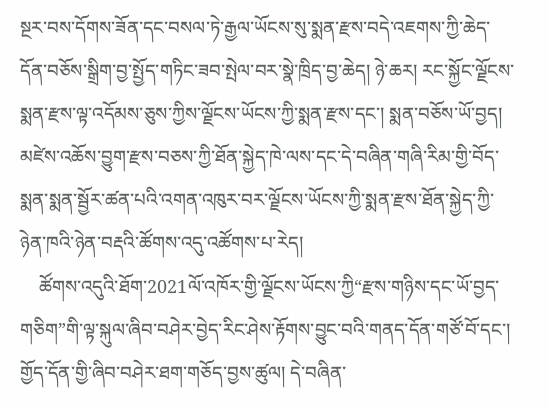སྔར་བས་དོགས་ཟོན་དང་བསལ་ཏེ་རྒྱལ་ཡོངས་སུ་སྨན་རྫས་བདེ་འཇགས་ཀྱི་ཆེད་དོན་བཅོས་སྒྲིག་བྱ་སྤྱོད་གཏིང་ཟབ་སྤེལ་བར་སྣེ་ཁྲིད་བྱ་ཆེད། ཉེ་ཆར། རང་སྐྱོང་ལྗོངས་སྨན་རྫས་ལྟ་འདོམས་ཅུས་ཀྱིས་ལྗོངས་ཡོངས་ཀྱི་སྨན་རྫས་དང་། སྨན་བཅོས་ཡོ་བྱད། མཛེས་འཆོས་བྱུག་རྫས་བཅས་ཀྱི་ཐོན་སྐྱེད་ཁེ་ལས་དང་དེ་བཞིན་གཞི་རིམ་གྱི་བོད་སྨན་སྨན་སྦྱོར་ཚན་པའི་འགན་འཁུར་བར་ལྗོངས་ཡོངས་ཀྱི་སྨན་རྫས་ཐོན་སྐྱེད་ཀྱི་ཉེན་ཁའི་ཉེན་བརྡའི་ཚོགས་འདུ་འཚོགས་པ་རེད།
    ཚོགས་འདུའི་ཐོག་2021ལོ་འཁོར་གྱི་ལྗོངས་ཡོངས་ཀྱི“རྫས་གཉིས་དང་ཡོ་བྱད་གཅིག”གི་ལྟ་སྐུལ་ཞིབ་བཤེར་བྱེད་རིང་ཤེས་རྟོགས་བྱུང་བའི་གནད་དོན་གཙོ་བོ་དང་། གྱོད་དོན་གྱི་ཞིབ་བཤེར་ཐག་གཅོད་བྱས་ཚུལ། དེ་བཞིན་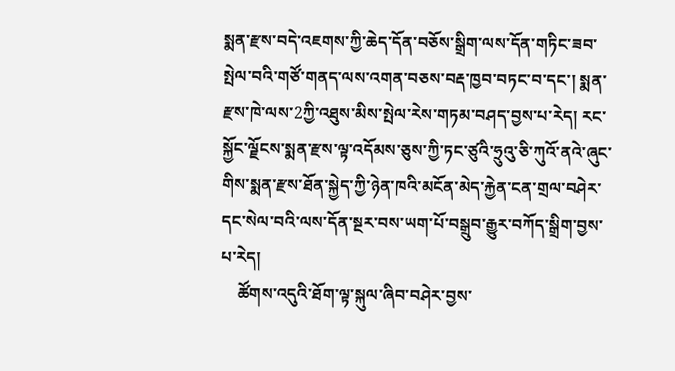སྨན་རྫས་བདེ་འཇགས་ཀྱི་ཆེད་དོན་བཅོས་སྒྲིག་ལས་དོན་གཏིང་ཟབ་སྤེལ་བའི་གཙོ་གནད་ལས་འགན་བཅས་བརྡ་ཁྱབ་བཏང་བ་དང་། སྨན་རྫས་ཁེ་ལས་2ཀྱི་འཐུས་མིས་སྤེལ་རེས་གཏམ་བཤད་བྱས་པ་རེད། རང་སྐྱོང་ལྗོངས་སྨན་རྫས་ལྟ་འདོམས་ཅུས་ཀྱི་ཏང་ཙུའི་ཧྲུའུ་ཅི་ཀུའོ་ནའེ་ཞུང་གིས་སྨན་རྫས་ཐོན་སྐྱེད་ཀྱི་ཉེན་ཁའི་མངོན་མེད་རྐྱེན་ངན་གྲལ་བཤེར་དང་སེལ་བའི་ལས་དོན་སྔར་བས་ཡག་པོ་བསྒྲུབ་རྒྱུར་བཀོད་སྒྲིག་བྱས་པ་རེད།
    ཚོགས་འདུའི་ཐོག་ལྟ་སྐུལ་ཞིབ་བཤེར་བྱས་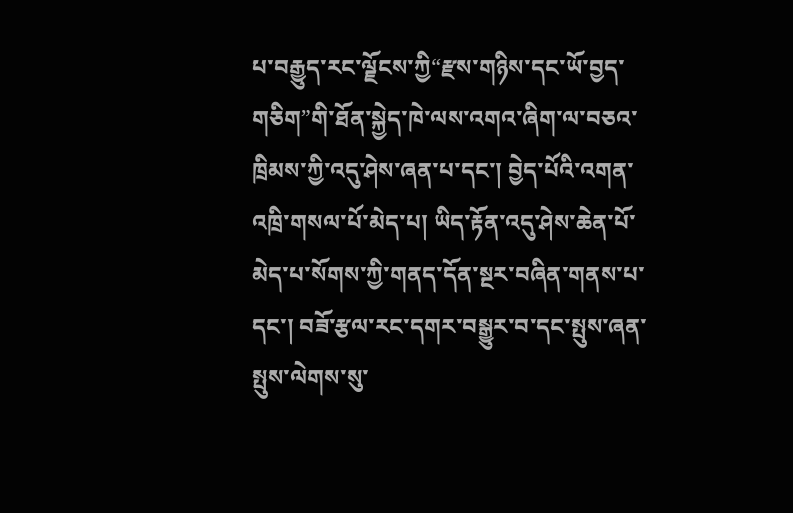པ་བརྒྱུད་རང་ལྗོངས་ཀྱི“རྫས་གཉིས་དང་ཡོ་བྱད་གཅིག”གི་ཐོན་སྐྱེད་ཁེ་ལས་འགའ་ཞིག་ལ་བཅའ་ཁྲིམས་ཀྱི་འདུ་ཤེས་ཞན་པ་དང་། བྱེད་པོའི་འགན་འཁྲི་གསལ་པོ་མེད་པ། ཡིད་རྟོན་འདུ་ཤེས་ཆེན་པོ་མེད་པ་སོགས་ཀྱི་གནད་དོན་སྔར་བཞིན་གནས་པ་དང་། བཟོ་རྩལ་རང་དགར་བསྒྱུར་བ་དང་སྤུས་ཞན་སྤུས་ལེགས་སུ་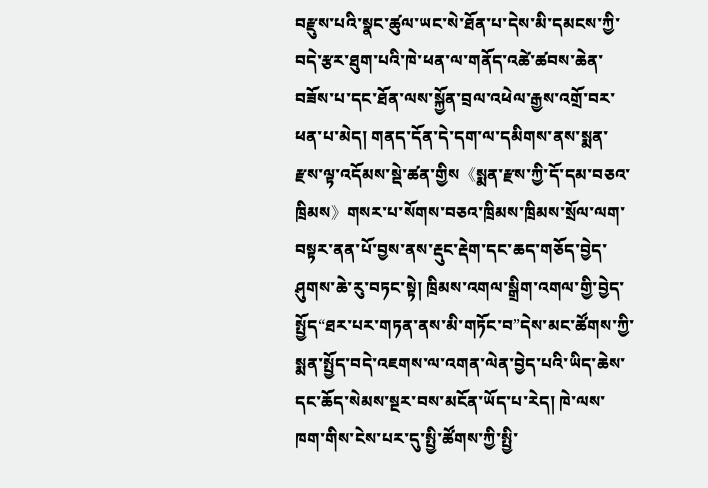བརྫུས་པའི་སྣང་ཚུལ་ཡང་སེ་ཐོན་པ་དེས་མི་དམངས་ཀྱི་བདེ་རྩར་ཐུག་པའི་ཁེ་ཕན་ལ་གནོད་འཚེ་ཚབས་ཆེན་བཟོས་པ་དང་ཐོན་ལས་སྐྱོན་བྲལ་འཕེལ་རྒྱས་འགྲོ་བར་ཕན་པ་མེད། གནད་དོན་དེ་དག་ལ་དམིགས་ནས་སྨན་རྫས་ལྟ་འདོམས་སྡེ་ཚན་གྱིས《སྨན་རྫས་ཀྱི་དོ་དམ་བཅའ་ཁྲིམས》གསར་པ་སོགས་བཅའ་ཁྲིམས་ཁྲིམས་སྲོལ་ལག་བསྟར་ནན་པོ་བྱས་ནས་རྡུང་རྡེག་དང་ཆད་གཅོད་བྱེད་ཤུགས་ཆེ་རུ་བཏང་སྟེ། ཁྲིམས་འགལ་སྒྲིག་འགལ་གྱི་བྱེད་སྤྱོད“ཐར་པར་གཏན་ནས་མི་གཏོང་བ”དེས་མང་ཚོགས་ཀྱི་སྨན་སྤྱོད་བདེ་འཇགས་ལ་འགན་ལེན་བྱེད་པའི་ཡིད་ཆེས་དང་ཆོད་སེམས་སྔར་བས་མངོན་ཡོད་པ་རེད། ཁེ་ལས་ཁག་གིས་ངེས་པར་དུ་སྤྱི་ཚོགས་ཀྱི་སྤྱི་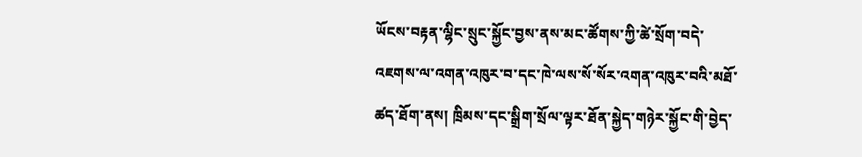ཡོངས་བརྟན་ལྷིང་སྲུང་སྐྱོང་བྱས་ནས་མང་ཚོགས་ཀྱི་ཚེ་སྲོག་བདེ་འཇགས་ལ་འགན་འཁུར་བ་དང་ཁེ་ལས་སོ་སོར་འགན་འཁུར་བའི་མཐོ་ཚད་ཐོག་ནས། ཁྲིམས་དང་སྒྲིག་སྲོལ་ལྟར་ཐོན་སྐྱེད་གཉེར་སྐྱོང་གི་བྱེད་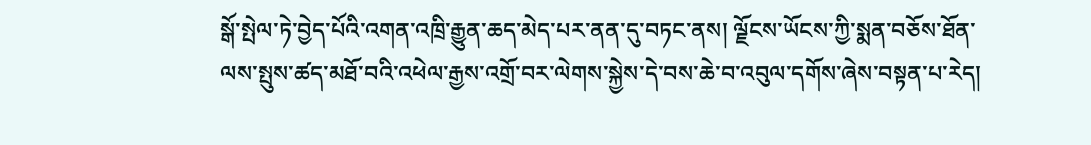སྒོ་སྤེལ་ཏེ་བྱེད་པོའི་འགན་འཁྲི་རྒྱུན་ཆད་མེད་པར་ནན་དུ་བཏང་ནས། ལྗོངས་ཡོངས་ཀྱི་སྨན་བཅོས་ཐོན་ལས་སྤུས་ཚད་མཐོ་བའི་འཕེལ་རྒྱས་འགྲོ་བར་ལེགས་སྐྱེས་དེ་བས་ཆེ་བ་འབུལ་དགོས་ཞེས་བསྟན་པ་རེད།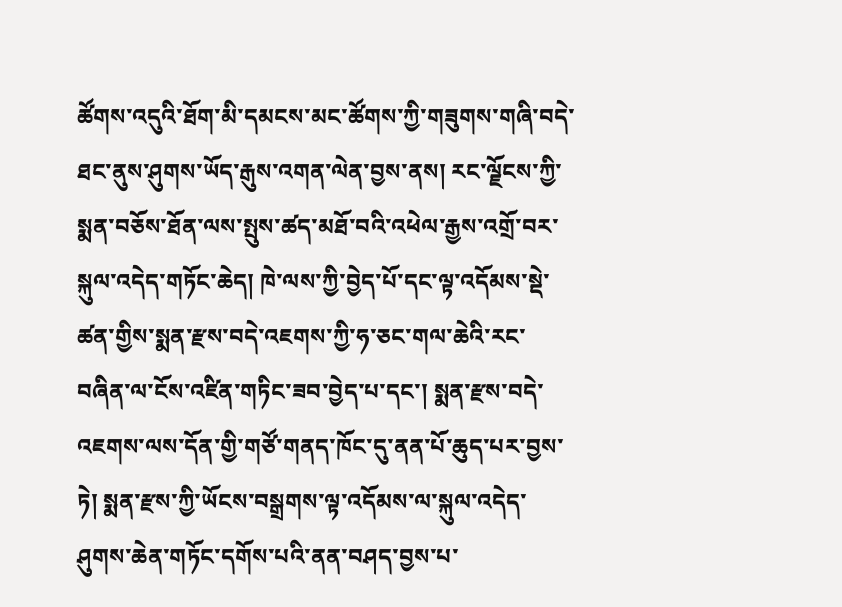ཚོགས་འདུའི་ཐོག་མི་དམངས་མང་ཚོགས་ཀྱི་གཟུགས་གཞི་བདེ་ཐང་ནུས་ཤུགས་ཡོད་རྒུས་འགན་ལེན་བྱས་ནས། རང་ལྗོངས་ཀྱི་སྨན་བཅོས་ཐོན་ལས་སྤུས་ཚད་མཐོ་བའི་འཕེལ་རྒྱས་འགྲོ་བར་སྐུལ་འདེད་གཏོང་ཆེད། ཁེ་ལས་ཀྱི་བྱེད་པོ་དང་ལྟ་འདོམས་སྡེ་ཚན་གྱིས་སྨན་རྫས་བདེ་འཇགས་ཀྱི་ཧ་ཅང་གལ་ཆེའི་རང་བཞིན་ལ་ངོས་འཛིན་གཏིང་ཟབ་བྱེད་པ་དང་། སྨན་རྫས་བདེ་འཇགས་ལས་དོན་གྱི་གཙོ་གནད་ཁོང་དུ་ནན་པོ་ཆུད་པར་བྱས་ཏེ། སྨན་རྫས་ཀྱི་ཡོངས་བསྒྲགས་ལྟ་འདོམས་ལ་སྐུལ་འདེད་ཤུགས་ཆེན་གཏོང་དགོས་པའི་ནན་བཤད་བྱས་པ་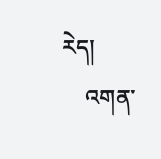རེད།
    འགན་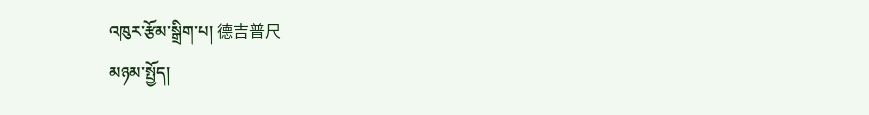འཁུར་རྩོམ་སྒྲིག་པ། 德吉普尺
མཉམ་སྤྱོད།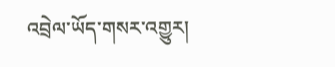འབྲེལ་ཡོད་གསར་འགྱུར།